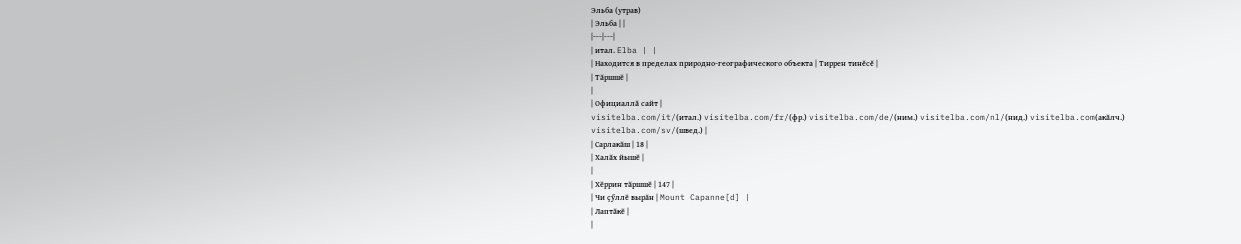Эльба (утрав)
| Эльба | |
|---|---|
| итал. Elba | |
| Находится в пределах природно-географического объекта | Тиррен тинĕсĕ |
| Тӑршшӗ |
|
| Официаллӑ сайт |
visitelba.com/it/(итал.) visitelba.com/fr/(фр.) visitelba.com/de/(ним.) visitelba.com/nl/(нид.) visitelba.com(акăлч.) visitelba.com/sv/(швед.) |
| Сарлакӑш | 18 |
| Халӑх йышӗ |
|
| Хӗррин тӑршшӗ | 147 |
| Чи ҫӳллӗ вырӑн | Mount Capanne[d] |
| Лаптӑкӗ |
|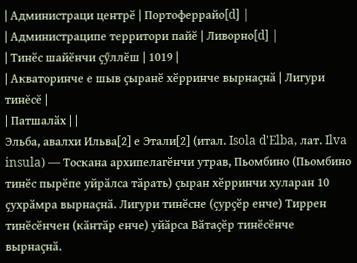| Администраци центрӗ | Портоферрайо[d] |
| Администраципе территори пайӗ | Ливорно[d] |
| Тинӗс шайӗнчи ҫӳллӗш | 1019 |
| Акваторинче е шыв ҫыранӗ хӗрринче вырнаҫнӑ | Лигури тинĕсĕ |
| Патшалӑх | |
Эльба, авалхи Ильва[2] е Этали[2] (итал. Isola d'Elba, лат. Ilva insula) — Тоскана архипелагӗнчи утрав, Пьомбино (Пьомбино тинӗс пырӗпе уйрӑлса тӑрать) ҫыран хӗрринчи хуларан 10 ҫухрӑмра вырнаҫнӑ. Лигури тинӗсне (ҫурҫӗр енче) Тиррен тинӗсӗнчен (кӑнтӑр енче) уйӑрса Вӑтаҫӗр тинӗсӗнче вырнаҫнӑ.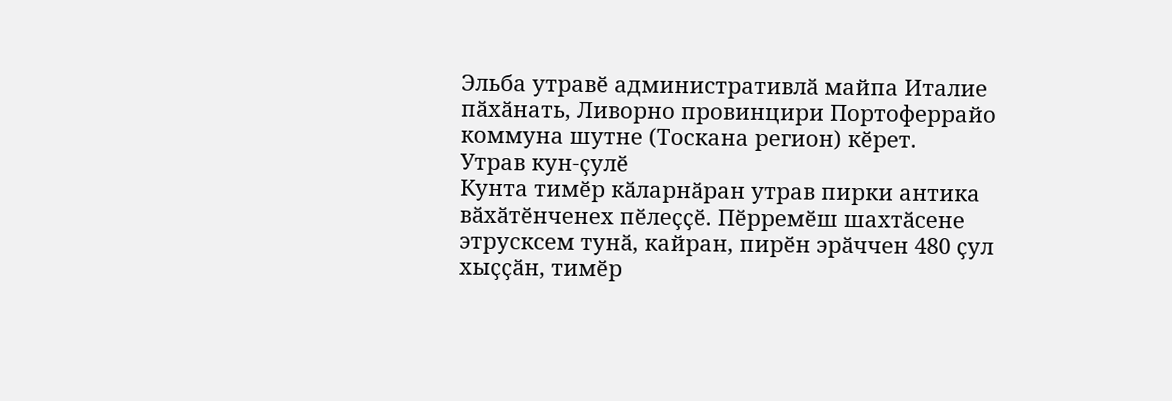Эльба утравӗ административлӑ майпа Италие пӑхӑнать, Ливорно провинцири Портоферрайо коммуна шутне (Тоскана регион) кӗрет.
Утрав кун-ҫулӗ
Кунта тимӗр кӑларнӑран утрав пирки антика вӑхӑтӗнченех пӗлеҫҫӗ. Пӗрремӗш шахтӑсене этрусксем тунӑ, кайран, пирӗн эрӑччен 480 ҫул хыҫҫӑн, тимӗр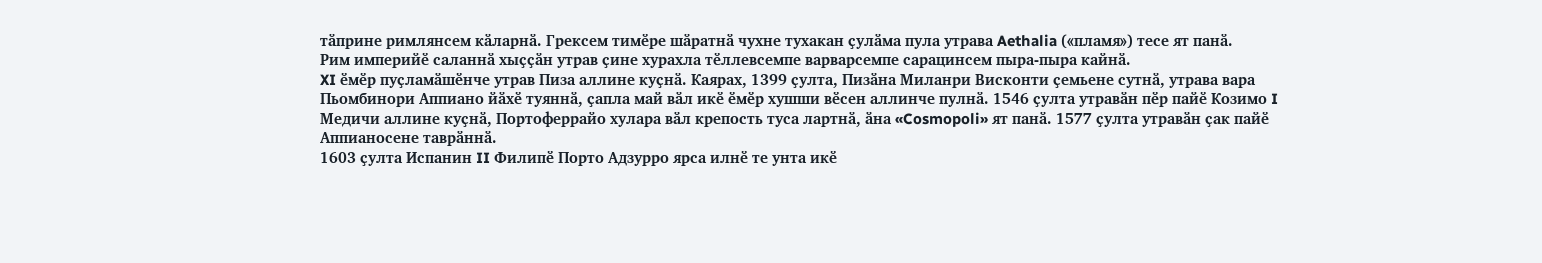тӑприне римлянсем кӑларнӑ. Грексем тимӗре шӑратнӑ чухне тухакан ҫулӑма пула утрава Aethalia («пламя») тесе ят панӑ.
Рим империйӗ саланнӑ хыҫҫӑн утрав ҫине хурахла тӗллевсемпе варварсемпе сарацинсем пыра-пыра кайнӑ.
XI ӗмӗр пуҫламӑшӗнче утрав Пиза аллине куҫнӑ. Каярах, 1399 ҫулта, Пизӑна Миланри Висконти ҫемьене сутнӑ, утрава вара Пьомбинори Аппиано йӑхӗ туяннӑ, ҫапла май вӑл икӗ ӗмӗр хушши вӗсен аллинче пулнӑ. 1546 ҫулта утравӑн пӗр пайӗ Козимо I Медичи аллине куҫнӑ, Портоферрайо хулара вӑл крепость туса лартнӑ, ӑна «Cosmopoli» ят панӑ. 1577 ҫулта утравӑн ҫак пайӗ Аппианосене таврӑннӑ.
1603 ҫулта Испанин II Филипӗ Порто Адзурро ярса илнӗ те унта икӗ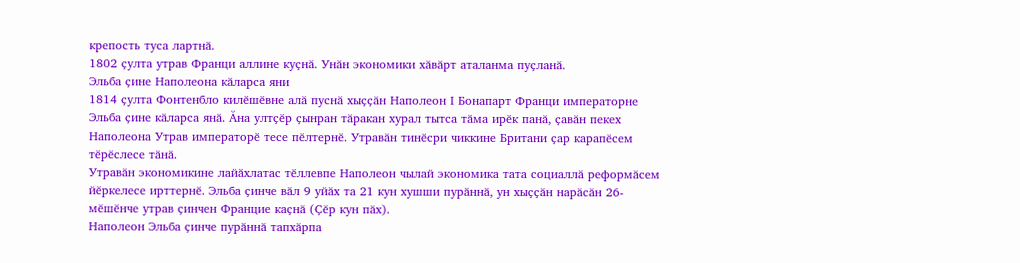крепость туса лартнӑ.
1802 ҫулта утрав Франци аллине куҫнӑ. Унӑн экономики хӑвӑрт аталанма пуҫланӑ.
Эльба ҫине Наполеона кӑларса яни
1814 ҫулта Фонтенбло килӗшӗвне алӑ пуснӑ хыҫҫӑн Наполеон I Бонапарт Франци императорне Эльба ҫине кӑларса янӑ. Ӑна ултҫӗр ҫынран тӑракан хурал тытса тӑма ирӗк панӑ, ҫавӑн пекех Наполеона Утрав императорӗ тесе пӗлтернӗ. Утравӑн тинӗсри чиккине Британи ҫар карапӗсем тӗрӗслесе тӑнӑ.
Утравӑн экономикине лайӑхлатас тӗллевпе Наполеон чылай экономика тата социаллӑ реформӑсем йӗркелесе ирттернӗ. Эльба ҫинче вӑл 9 уйӑх та 21 кун хушши пурӑннӑ, ун хыҫҫӑн нарӑсӑн 26-мӗшӗнче утрав ҫинчен Францие каҫнӑ (Ҫӗр кун пӑх).
Наполеон Эльба ҫинче пурӑннӑ тапхӑрпа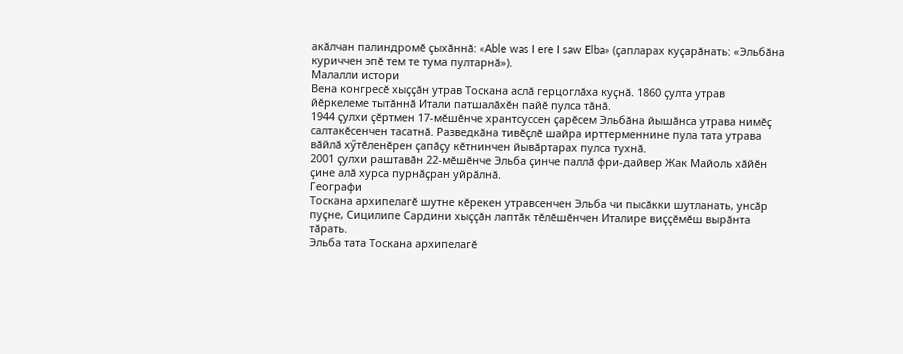акӑлчан палиндромӗ ҫыхӑннӑ: «Able was I ere I saw Elba» (ҫапларах куҫарӑнать: «Эльбӑна куриччен эпӗ тем те тума пултарнӑ»).
Малалли истори
Вена конгресӗ хыҫҫӑн утрав Тоскана аслӑ герцоглӑха куҫнӑ. 1860 ҫулта утрав йӗркелеме тытӑннӑ Итали патшалӑхӗн пайӗ пулса тӑнӑ.
1944 ҫулхи ҫӗртмен 17-мӗшӗнче хрантсуссен ҫарӗсем Эльбӑна йышӑнса утрава нимӗҫ салтакӗсенчен тасатнӑ. Разведкӑна тивӗҫлӗ шайра ирттерменнине пула тата утрава вӑйлӑ хӳтӗленӗрен ҫапӑҫу кӗтнинчен йывӑртарах пулса тухнӑ.
2001 ҫулхи раштавӑн 22-мӗшӗнче Эльба ҫинче паллӑ фри-дайвер Жак Майоль хӑйӗн ҫине алӑ хурса пурнӑҫран уйрӑлнӑ.
Географи
Тоскана архипелагӗ шутне кӗрекен утравсенчен Эльба чи пысӑкки шутланать, унсӑр пуҫне, Сицилипе Сардини хыҫҫӑн лаптӑк тӗлӗшӗнчен Италире виҫҫӗмӗш вырӑнта тӑрать.
Эльба тата Тоскана архипелагӗ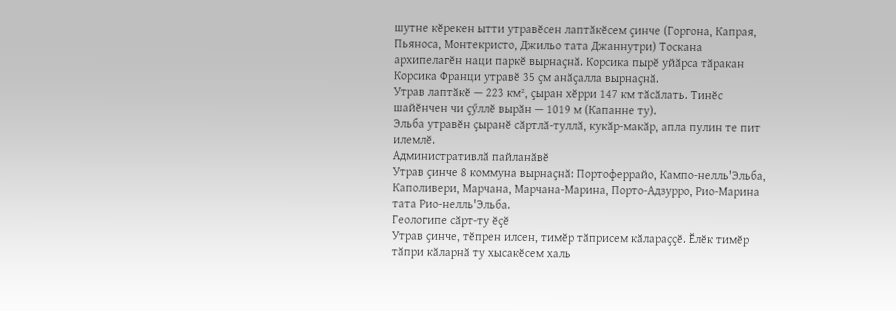шутне кӗрекен ытти утравӗсен лаптӑкӗсем ҫинче (Горгона, Капрая, Пьяноса, Монтекристо, Джильо тата Джаннутри) Тоскана архипелагӗн наци паркӗ вырнаҫнӑ. Корсика пырӗ уйӑрса тӑракан Корсика Франци утравӗ 35 ҫм анӑҫалла вырнаҫнӑ.
Утрав лаптӑкӗ — 223 км², ҫыран хӗрри 147 км тӑсӑлать. Тинӗс шайӗнчен чи ҫӳллӗ вырӑн — 1019 м (Капанне ту).
Эльба утравӗн ҫыранӗ сӑртлӑ-туллӑ, кукӑр-макӑр, апла пулин те пит илемлӗ.
Административлӑ пайланӑвӗ
Утрав ҫинче 8 коммуна вырнаҫнӑ: Портоферрайо, Кампо-нелль'Эльба, Каполивери, Марчана, Марчана-Марина, Порто-Адзурро, Рио-Марина тата Рио-нелль'Эльба.
Геологипе сӑрт-ту ӗҫӗ
Утрав ҫинче, тӗпрен илсен, тимӗр тӑприсем кӑлараҫҫӗ. Ӗлӗк тимӗр тӑпри кӑларнӑ ту хысакӗсем халь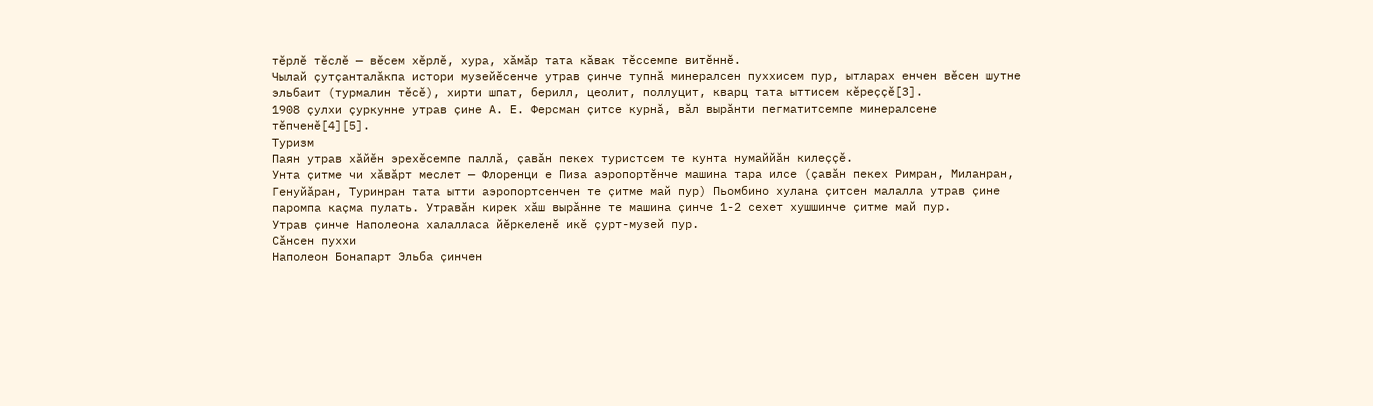тӗрлӗ тӗслӗ — вӗсем хӗрлӗ, хура, хӑмӑр тата кӑвак тӗссемпе витӗннӗ.
Чылай ҫутҫанталӑкпа истори музейӗсенче утрав ҫинче тупнӑ минералсен пуххисем пур, ытларах енчен вӗсен шутне эльбаит (турмалин тӗсӗ), хирти шпат, берилл, цеолит, поллуцит, кварц тата ыттисем кӗреҫҫӗ[3].
1908 ҫулхи ҫуркунне утрав ҫине А. Е. Ферсман ҫитсе курнӑ, вӑл вырӑнти пегматитсемпе минералсене тӗпченӗ[4][5].
Туризм
Паян утрав хӑйӗн эрехӗсемпе паллӑ, ҫавӑн пекех туристсем те кунта нумаййӑн килеҫҫӗ.
Унта ҫитме чи хӑвӑрт меслет — Флоренци е Пиза аэропортӗнче машина тара илсе (ҫавӑн пекех Римран, Миланран, Генуйӑран, Туринран тата ытти аэропортсенчен те ҫитме май пур) Пьомбино хулана ҫитсен малалла утрав ҫине паромпа каҫма пулать. Утравӑн кирек хӑш вырӑнне те машина ҫинче 1-2 сехет хушшинче ҫитме май пур.
Утрав ҫинче Наполеона халалласа йӗркеленӗ икӗ ҫурт-музей пур.
Сӑнсен пуххи
Наполеон Бонапарт Эльба ҫинчен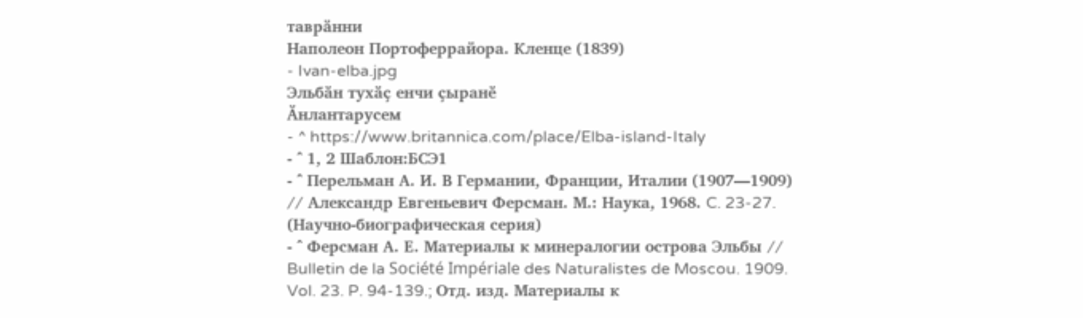таврӑнни
Наполеон Портоферрайора. Кленце (1839)
- Ivan-elba.jpg
Эльбӑн тухӑҫ енчи ҫыранӗ
Ӑнлантарусем
- ^ https://www.britannica.com/place/Elba-island-Italy
- ^ 1, 2 Шаблон:БСЭ1
- ^ Перельман А. И. В Германии, Франции, Италии (1907—1909) // Александр Евгеньевич Ферсман. М.: Наука, 1968. C. 23-27. (Научно-биографическая серия)
- ^ Ферсман А. Е. Материалы к минералогии острова Эльбы // Bulletin de la Société Impériale des Naturalistes de Moscou. 1909. Vol. 23. P. 94-139.; Отд. изд. Материалы к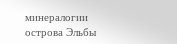минералогии острова Эльбы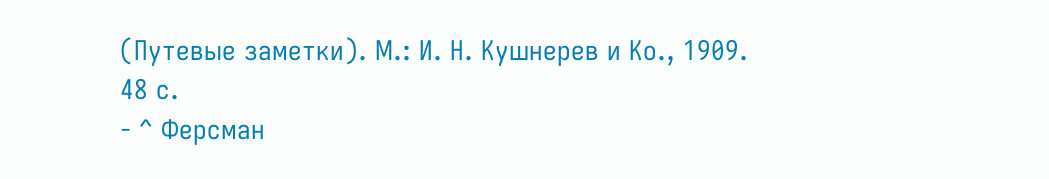(Путевые заметки). М.: И. Н. Кушнерев и Ко., 1909. 48 с.
- ^ Ферсман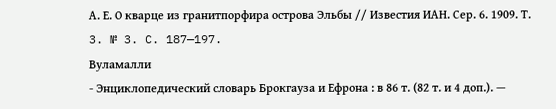А. Е. О кварце из гранитпорфира острова Эльбы // Известия ИАН. Сер. 6. 1909. Т. 3. № 3. C. 187—197.
Вуламалли
- Энциклопедический словарь Брокгауза и Ефрона : в 86 т. (82 т. и 4 доп.). —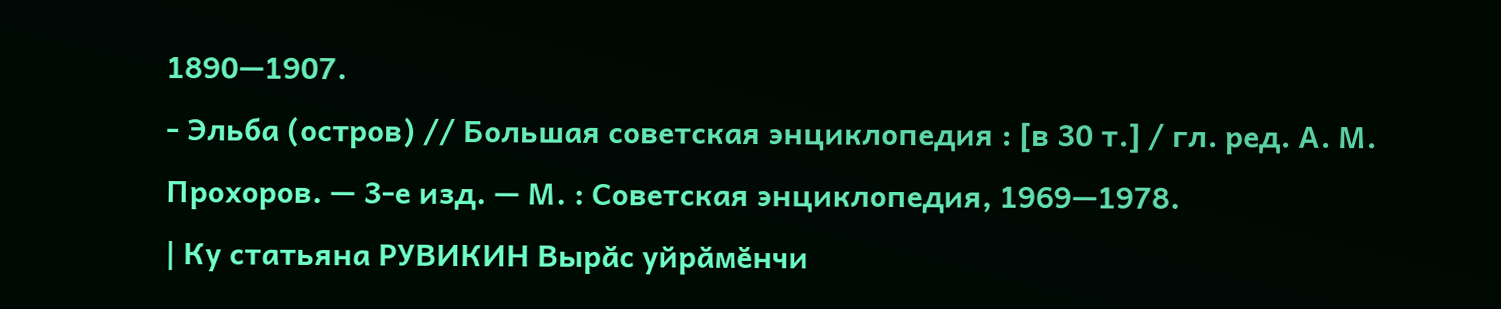1890—1907.
- Эльба (остров) // Большая советская энциклопедия : [в 30 т.] / гл. ред. А. М. Прохоров. — 3-е изд. — М. : Советская энциклопедия, 1969—1978.
| Ку статьяна РУВИКИН Вырӑс уйрӑмӗнчи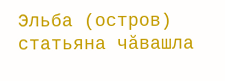Эльба (остров) статьяна чӑвашла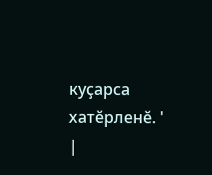куҫарса хатӗрленӗ. ' |